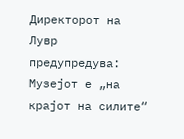Директорот на Лувр предупредува: Музејот е „на крајот на силите“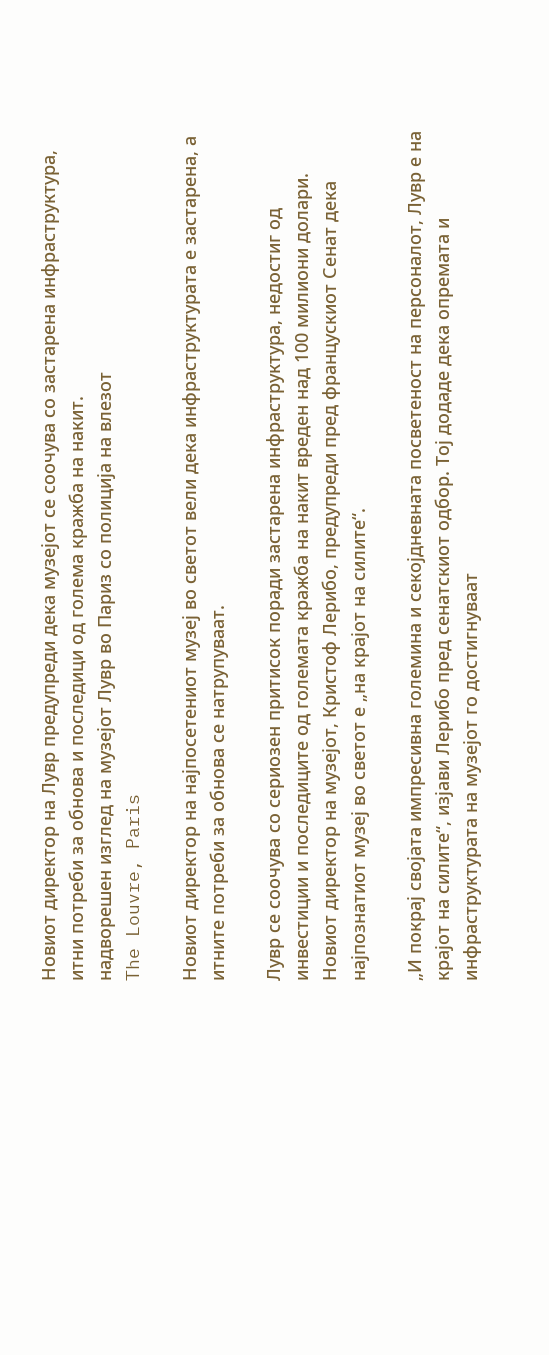Новиот директор на Лувр предупреди дека музејот се соочува со застарена инфраструктура, итни потреби за обнова и последици од голема кражба на накит.
надворешен изглед на музејот Лувр во Париз со полиција на влезот
The Louvre, Paris

Новиот директор на најпосетениот музеј во светот вели дека инфраструктурата е застарена, а итните потреби за обнова се натрупуваат.

Лувр се соочува со сериозен притисок поради застарена инфраструктура, недостиг од инвестиции и последиците од големата кражба на накит вреден над 100 милиони долари. Новиот директор на музејот, Кристоф Лерибо, предупреди пред францускиот Сенат дека најпознатиот музеј во светот е „на крајот на силите“.

„И покрај својата импресивна големина и секојдневната посветеност на персоналот, Лувр е на крајот на силите“, изјави Лерибо пред сенатскиот одбор. Тој додаде дека опремата и инфраструктурата на музејот го достигнуваат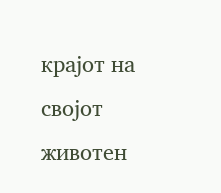крајот на својот животен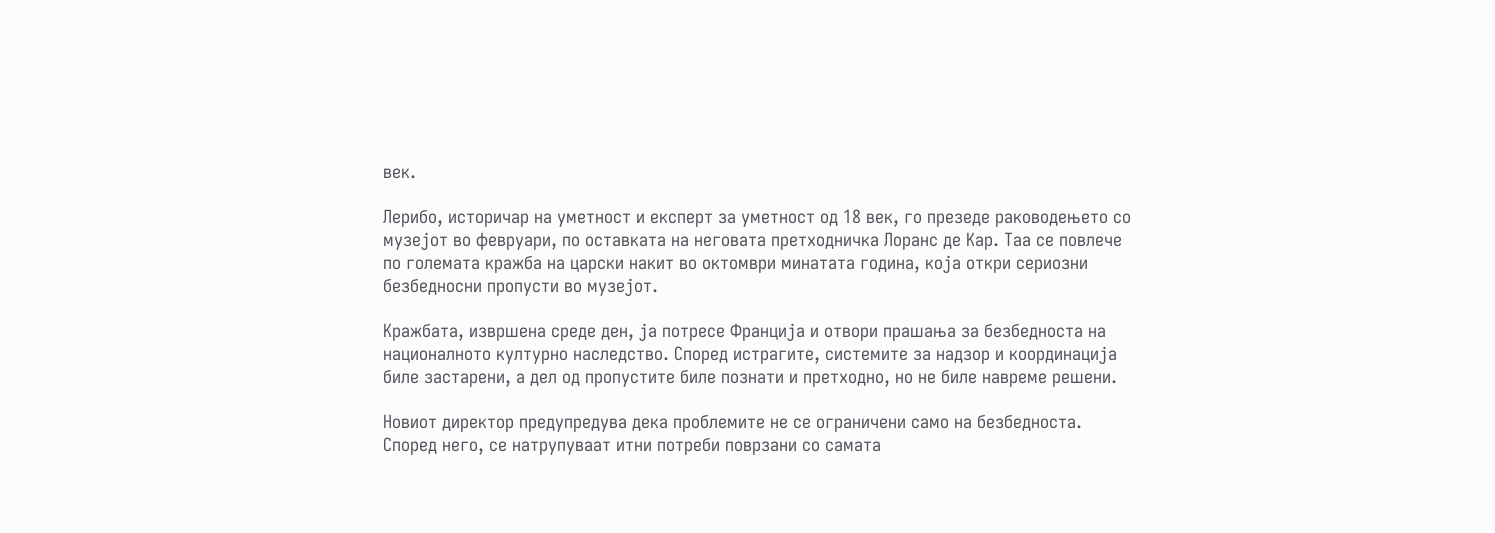век.

Лерибо, историчар на уметност и експерт за уметност од 18 век, го презеде раководењето со музејот во февруари, по оставката на неговата претходничка Лоранс де Кар. Таа се повлече по големата кражба на царски накит во октомври минатата година, која откри сериозни безбедносни пропусти во музејот.

Кражбата, извршена среде ден, ја потресе Франција и отвори прашања за безбедноста на националното културно наследство. Според истрагите, системите за надзор и координација биле застарени, а дел од пропустите биле познати и претходно, но не биле навреме решени.

Новиот директор предупредува дека проблемите не се ограничени само на безбедноста. Според него, се натрупуваат итни потреби поврзани со самата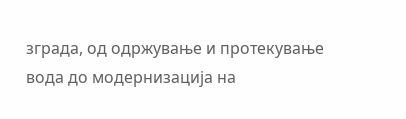зграда, од одржување и протекување вода до модернизација на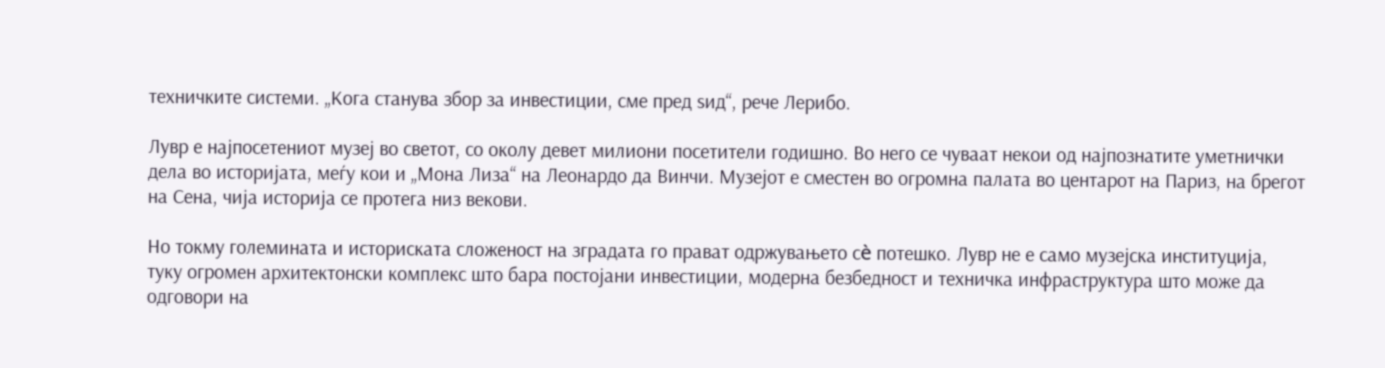техничките системи. „Кога станува збор за инвестиции, сме пред ѕид“, рече Лерибо.

Лувр е најпосетениот музеј во светот, со околу девет милиони посетители годишно. Во него се чуваат некои од најпознатите уметнички дела во историјата, меѓу кои и „Мона Лиза“ на Леонардо да Винчи. Музејот е сместен во огромна палата во центарот на Париз, на брегот на Сена, чија историја се протега низ векови.

Но токму големината и историската сложеност на зградата го прават одржувањето сè потешко. Лувр не е само музејска институција, туку огромен архитектонски комплекс што бара постојани инвестиции, модерна безбедност и техничка инфраструктура што може да одговори на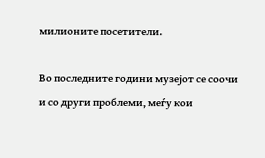милионите посетители.

Во последните години музејот се соочи и со други проблеми, меѓу кои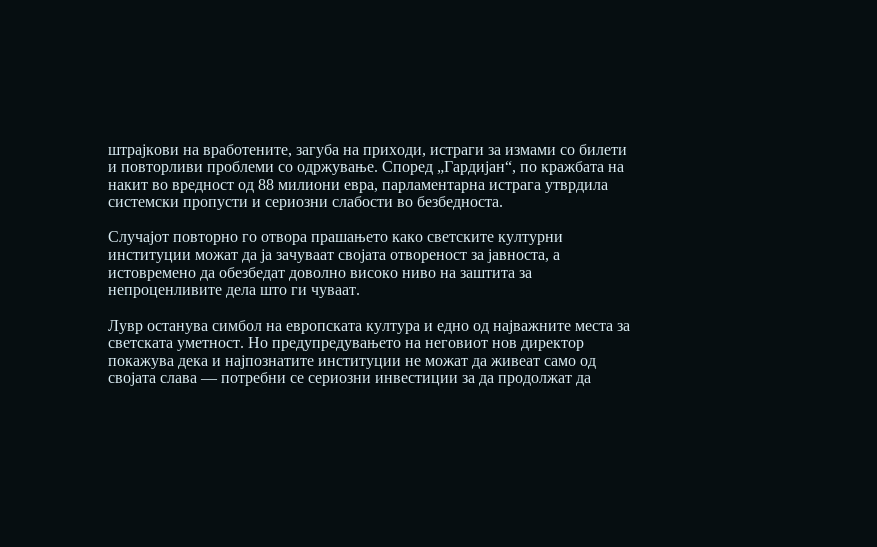штрајкови на вработените, загуба на приходи, истраги за измами со билети и повторливи проблеми со одржување. Според „Гардијан“, по кражбата на накит во вредност од 88 милиони евра, парламентарна истрага утврдила системски пропусти и сериозни слабости во безбедноста.

Случајот повторно го отвора прашањето како светските културни институции можат да ја зачуваат својата отвореност за јавноста, а истовремено да обезбедат доволно високо ниво на заштита за непроценливите дела што ги чуваат.

Лувр останува симбол на европската култура и едно од најважните места за светската уметност. Но предупредувањето на неговиот нов директор покажува дека и најпознатите институции не можат да живеат само од својата слава — потребни се сериозни инвестиции за да продолжат да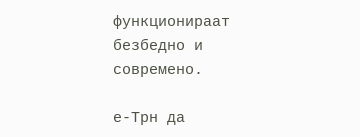функционираат безбедно и современо.

е-Трн да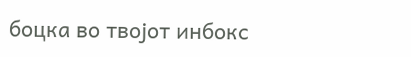боцка во твојот инбокс